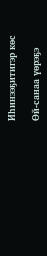Иһинээҕитигэр көс

Өй-санаа үөрэҕэ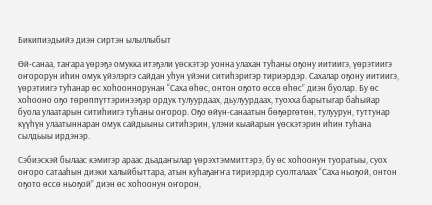Бикипиэдьийэ диэн сиртэн ылыллыбыт

Өй-санаа, таҥара үөрэҕэ омукка итэҕэли үөскэтэр уонна улахан туһаны оҕону иитиигэ, үөрэтиигэ оҥорорун иһин омук үйэлэргэ сайдан уһун үйэни ситиһэригэр тириэрдэр. Сахалар оҕону иитиигэ, үөрэтиигэ туһанар өс хоһооннорунан “Саха өһөс, онтон оҕото өссө өһөс” диэн буолар. Бу өс хоһооно оҕо төрөппүттэринээҕэр ордук тулуурдаах, дьулуурдаах, туохха барытыгар баһыйар буола улаатарын ситиһиигэ туһаны оҥорор. Оҕо өйүн-санаатын бөҕөргөтөн, тулуурун, туттунар күүһүн улаатыннаран омук сайдыыны ситиһэрин, үлэни кыайарын үөскэтэрин иһин туһана сылдьыы ирдэнэр.

Сэбиэскэй былаас кэмигэр араас дьадаҥылар үөрэхтэммиттэрэ, бу өс хоһоонун туоратыы, суох оҥоро сатааһын диэки халыйбыттара, атын куһаҕаҥҥа тириэрдэр суолталаах “Саха ньоҕой, онтон оҕото өссө ньоҕой” диэн өс хоһоонун оҥорон,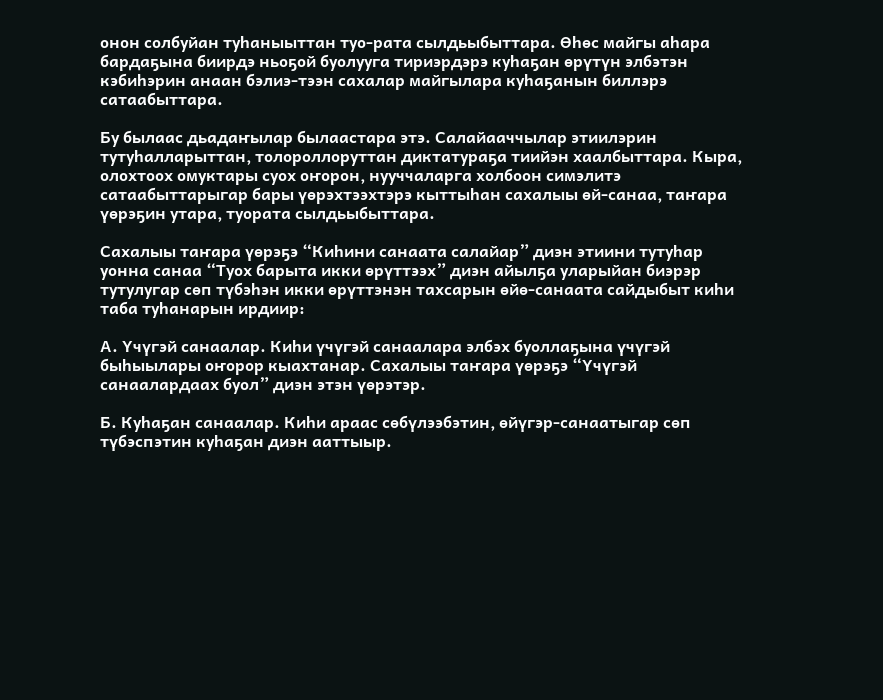онон солбуйан туһаныыттан туо-рата сылдьыбыттара. Өһөс майгы аһара бардаҕына биирдэ ньоҕой буолууга тириэрдэрэ куһаҕан өрүтүн элбэтэн кэбиһэрин анаан бэлиэ-тээн сахалар майгылара куһаҕанын биллэрэ сатаабыттара.

Бу былаас дьадаҥылар былаастара этэ. Салайааччылар этиилэрин тутуһалларыттан, толороллоруттан диктатураҕа тиийэн хаалбыттара. Кыра, олохтоох омуктары суох оҥорон, нууччаларга холбоон симэлитэ сатаабыттарыгар бары үөрэхтээхтэрэ кыттыһан сахалыы өй-санаа, таҥара үөрэҕин утара, туората сылдьыбыттара.

Сахалыы таҥара үөрэҕэ “Киһини санаата салайар” диэн этиини тутуһар уонна санаа “Туох барыта икки өрүттээх” диэн айылҕа уларыйан биэрэр тутулугар сөп түбэһэн икки өрүттэнэн тахсарын өйө-санаата сайдыбыт киһи таба туһанарын ирдиир:

А. Үчүгэй санаалар. Киһи үчүгэй санаалара элбэх буоллаҕына үчүгэй быһыылары оҥорор кыахтанар. Сахалыы таҥара үөрэҕэ “Үчүгэй санаалардаах буол” диэн этэн үөрэтэр.

Б. Куһаҕан санаалар. Киһи араас сөбүлээбэтин, өйүгэр-санаатыгар сөп түбэспэтин куһаҕан диэн ааттыыр.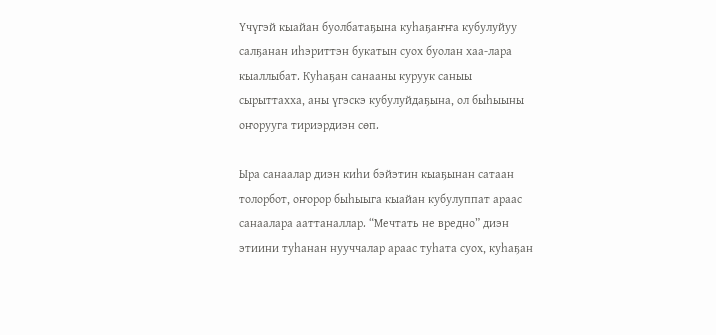Үчүгэй кыайан буолбатаҕына куһаҕаҥҥа кубулуйуу салҕанан иһэриттэн букатын суох буолан хаа-лара кыаллыбат. Куһаҕан санааны куруук саныы сырыттахха, аны үгэскэ кубулуйдаҕына, ол быһыыны оҥорууга тириэрдиэн сөп.

Ыра санаалар диэн киһи бэйэтин кыаҕынан сатаан толорбот, оҥорор быһыыга кыайан кубулуппат араас санаалара ааттаналлар. “Мечтать не вредно” диэн этиини туһанан нууччалар араас туһата суох, куһаҕан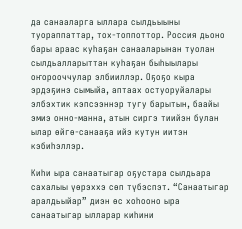да санааларга ыллара сылдьыыны туораппаттар, тох-топпоттор. Россия дьоно бары араас куһаҕан санааларынан туолан сылдьалларыттан куһаҕан быһыылары оҥорооччулар элбииллэр. Оҕоҕо кыра эрдэҕинэ сымыйа, аптаах остуоруйалары элбэхтик кэпсээннэр тугу барытын, баайы эмиэ онно-манна, атын сиргэ тиийэн булан ылар өйгө-санааҕа ийэ кутун иитэн кэбиһэллэр.

Киһи ыра санаатыгар оҕустара сылдьара сахалыы үөрэххэ сөп түбэспэт. “Санаатыгар аралдьыйар” диэн өс хоһооно ыра санаатыгар ылларар киһини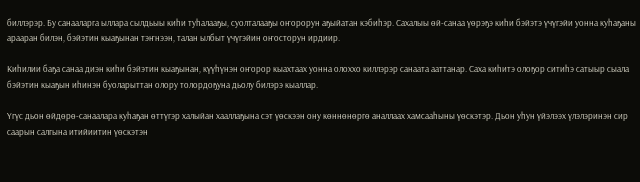биллэрэр. Бу санааларга ыллара сылдьыы киһи туһалааҕы, суолталааҕы оҥорорун аҕыйатан кэбиһэр. Сахалыы өй-санаа үөрэҕэ киһи бэйэтэ үчүгэйи уонна куһаҕаны арааран билэн, бэйэтин кыаҕынан тэҥнээн, талан ылбыт үчүгэйин оҥосторун ирдиир.

Киһилии баҕа санаа диэн киһи бэйэтин кыаҕынан, күүһүнэн оҥорор кыахтаах уонна олоххо киллэрэр санаата ааттанар. Саха киһитэ олоҕор ситиһэ сатыыр сыала бэйэтин кыаҕын иһинэн буоларыттан олору толордоҕуна дьолу билэрэ кыаллар.

Үгүс дьон өйдөрө-санаалара куһаҕан өттүгэр халыйан хааллаҕына сэт үөскээн ону көннөнөргө аналлаах хамсааһыны үөскэтэр. Дьон уһун үйэлээх үлэлэринэн сир саарын салгына итийиитин үөскэтэн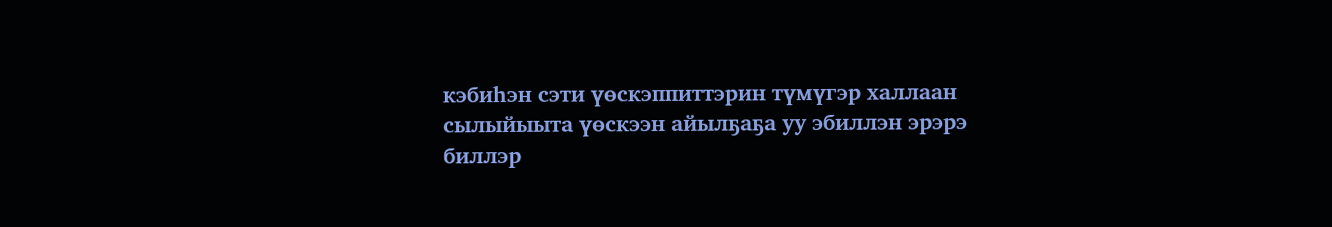кэбиһэн сэти үөскэппиттэрин түмүгэр халлаан сылыйыыта үөскээн айылҕаҕа уу эбиллэн эрэрэ биллэр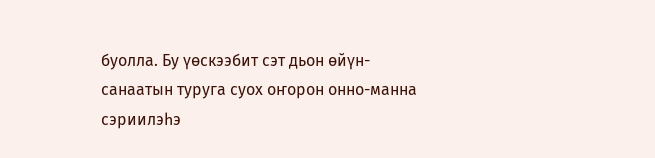буолла. Бу үөскээбит сэт дьон өйүн-санаатын туруга суох оҥорон онно-манна сэриилэһэ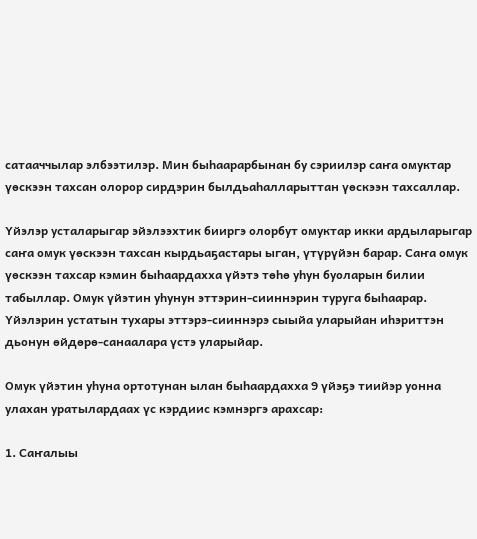сатааччылар элбээтилэр. Мин быһаарарбынан бу сэриилэр саҥа омуктар үөскээн тахсан олорор сирдэрин былдьаһалларыттан үөскээн тахсаллар.

Үйэлэр усталарыгар эйэлээхтик бииргэ олорбут омуктар икки ардыларыгар саҥа омук үөскээн тахсан кырдьаҕастары ыган, үтүрүйэн барар. Саҥа омук үөскээн тахсар кэмин быһаардахха үйэтэ төһө уһун буоларын билии табыллар. Омук үйэтин уһунун эттэрин-сииннэрин туруга быһаарар. Үйэлэрин устатын тухары эттэрэ-сииннэрэ сыыйа уларыйан иһэриттэн дьонун өйдөрө-санаалара үстэ уларыйар.

Омук үйэтин уһуна ортотунан ылан быһаардахха 9 үйэҕэ тиийэр уонна улахан уратылардаах үс кэрдиис кэмнэргэ арахсар:

1. Саҥалыы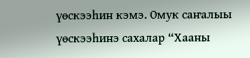үөскээһин кэмэ. Омук саҥалыы үөскээһинэ сахалар “Хааны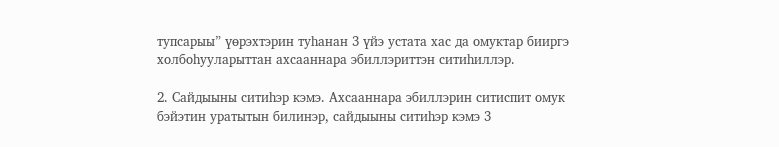тупсарыы” үөрэхтэрин туһанан 3 үйэ устата хас да омуктар бииргэ холбоһууларыттан ахсааннара эбиллэриттэн ситиһиллэр.

2. Сайдыыны ситиһэр кэмэ. Ахсааннара эбиллэрин ситиспит омук бэйэтин уратытын билинэр, сайдыыны ситиһэр кэмэ 3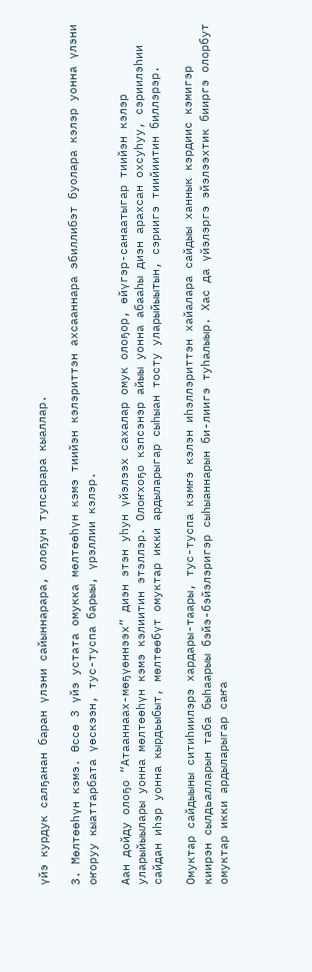үйэ курдук салҕанан баран үлэни сайыннарара, олоҕун тупсарара кыаллар.

3. Мөлтөөһүн кэмэ. Өссө 3 үйэ устата омукка мөлтөөһүн кэмэ тиийэн кэлэриттэн ахсааннара эбиллибэт буолара кэлэр уонна үлэни оҥоруу кыаттарбата үөскээн, тус-туспа барыы, үрэллии кэлэр.

Аан дойду олоҕо “Атааннаах-мөҕүөннээх” диэн этэн уһун үйэлээх сахалар омук олоҕор, өйүгэр-санаатыгар тиийэн кэлэр уларыйыылары уонна мөлтөөһүн кэмэ кэлиитин этэллэр. Олоҥхоҕо кэпсэнэр айыы уонна абааһы диэн арахсан охсуһуу, сэриилэһии сайдан иһэр уонна кырдьыбыт, мөлтөөбүт омуктар икки ардыларыгар сыһыан тосту уларыйыытын, сэриигэ тиийиитин биллэрэр.

Омуктар сайдыыны ситиһиилэрэ хардары-таары, тус-туспа кэмҥэ кэлэн иһэллэриттэн хайалара сайдыы ханнык кэрдиис кэмигэр киирэн сылдьалларын таба быһаарыы бэйэ-бэйэлэригэр сыһыаннарын би-лиигэ туһалыыр. Хас да үйэлэргэ эйэлээхтик бииргэ олорбут омуктар икки ардыларыгар саҥа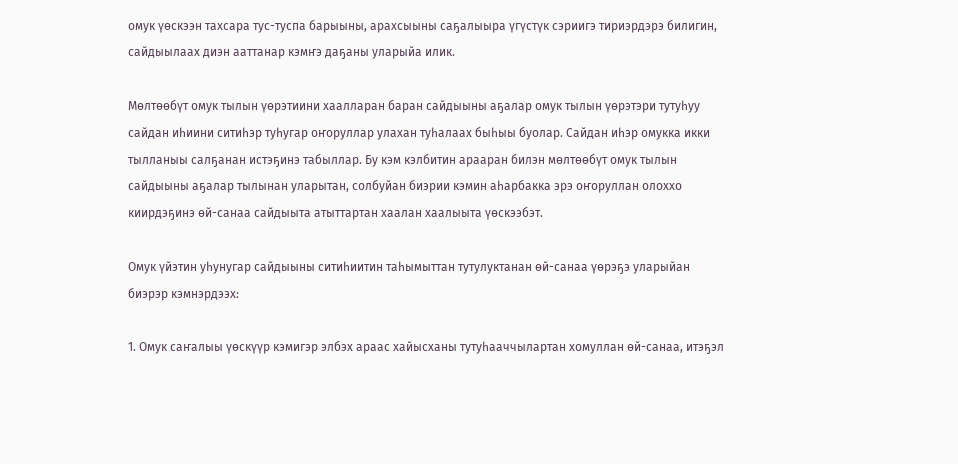омук үөскээн тахсара тус-туспа барыыны, арахсыыны саҕалыыра үгүстүк сэриигэ тириэрдэрэ билигин, сайдыылаах диэн ааттанар кэмҥэ даҕаны уларыйа илик.

Мөлтөөбүт омук тылын үөрэтиини хаалларан баран сайдыыны аҕалар омук тылын үөрэтэри тутуһуу сайдан иһиини ситиһэр туһугар оҥоруллар улахан туһалаах быһыы буолар. Сайдан иһэр омукка икки тылланыы салҕанан истэҕинэ табыллар. Бу кэм кэлбитин арааран билэн мөлтөөбүт омук тылын сайдыыны аҕалар тылынан уларытан, солбуйан биэрии кэмин аһарбакка эрэ оҥоруллан олоххо киирдэҕинэ өй-санаа сайдыыта атыттартан хаалан хаалыыта үөскээбэт.

Омук үйэтин уһунугар сайдыыны ситиһиитин таһымыттан тутулуктанан өй-санаа үөрэҕэ уларыйан биэрэр кэмнэрдээх:

1. Омук саҥалыы үөскүүр кэмигэр элбэх араас хайысханы тутуһааччылартан хомуллан өй-санаа, итэҕэл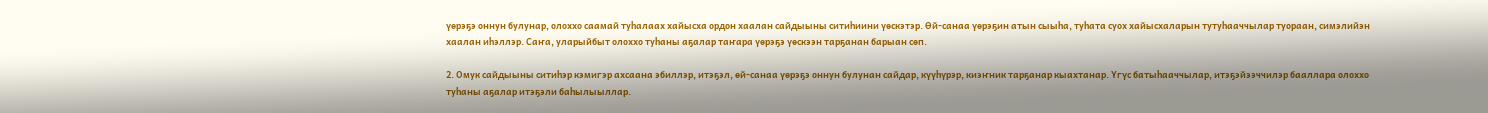үөрэҕэ оннун булунар, олоххо саамай туһалаах хайысха ордон хаалан сайдыыны ситиһиини үөскэтэр. Өй-санаа үөрэҕин атын сыыһа, туһата суох хайысхаларын тутуһааччылар туораан, симэлийэн хаалан иһэллэр. Саҥа, уларыйбыт олоххо туһаны аҕалар таҥара үөрэҕэ үөскээн тарҕанан барыан сөп.

2. Омук сайдыыны ситиһэр кэмигэр ахсаана эбиллэр, итэҕэл, өй-санаа үөрэҕэ оннун булунан сайдар, күүһүрэр, киэҥник тарҕанар кыахтанар. Үгүс батыһааччылар, итэҕэйээччилэр бааллара олоххо туһаны аҕалар итэҕэли баһылыыллар.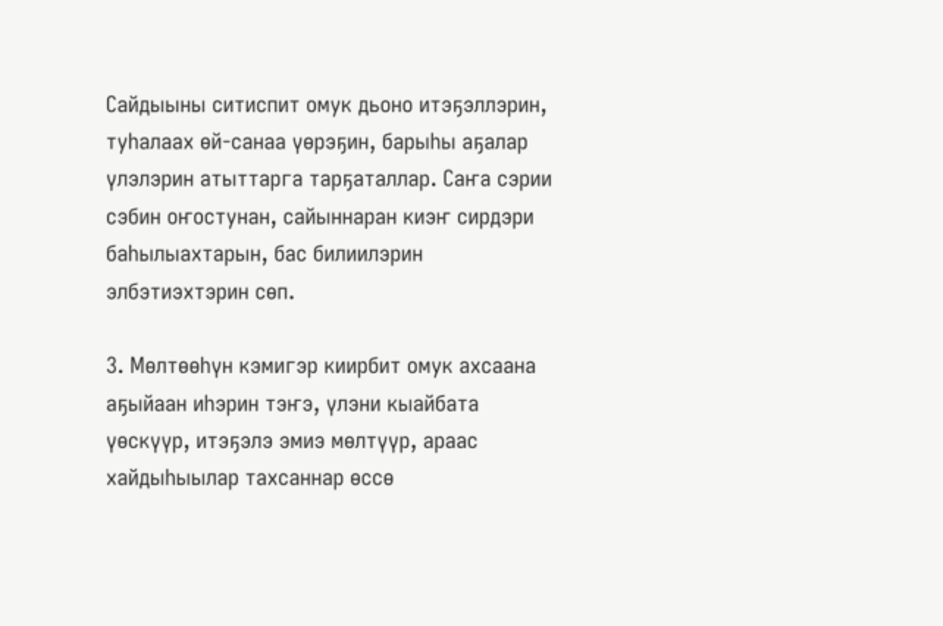Сайдыыны ситиспит омук дьоно итэҕэллэрин, туһалаах өй-санаа үөрэҕин, барыһы аҕалар үлэлэрин атыттарга тарҕаталлар. Саҥа сэрии сэбин оҥостунан, сайыннаран киэҥ сирдэри баһылыахтарын, бас билиилэрин элбэтиэхтэрин сөп.

3. Мөлтөөһүн кэмигэр киирбит омук ахсаана аҕыйаан иһэрин тэҥэ, үлэни кыайбата үөскүүр, итэҕэлэ эмиэ мөлтүүр, араас хайдыһыылар тахсаннар өссө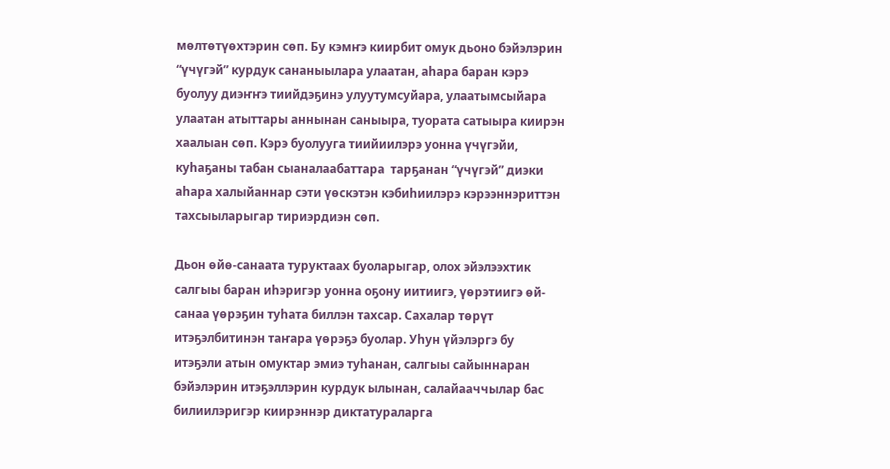мөлтөтүөхтэрин сөп. Бу кэмҥэ киирбит омук дьоно бэйэлэрин “үчүгэй” курдук сананыылара улаатан, аһара баран кэрэ буолуу диэҥҥэ тиийдэҕинэ улуутумсуйара, улаатымсыйара улаатан атыттары аннынан саныыра, туората сатыыра киирэн хаалыан сөп. Кэрэ буолууга тиийиилэрэ уонна үчүгэйи, куһаҕаны табан сыаналаабаттара  тарҕанан “үчүгэй” диэки аһара халыйаннар сэти үөскэтэн кэбиһиилэрэ кэрээннэриттэн тахсыыларыгар тириэрдиэн сөп.

Дьон өйө-санаата туруктаах буоларыгар, олох эйэлээхтик салгыы баран иһэригэр уонна оҕону иитиигэ, үөрэтиигэ өй-санаа үөрэҕин туһата биллэн тахсар. Сахалар төрүт итэҕэлбитинэн таҥара үөрэҕэ буолар. Уһун үйэлэргэ бу итэҕэли атын омуктар эмиэ туһанан, салгыы сайыннаран бэйэлэрин итэҕэллэрин курдук ылынан, салайааччылар бас билиилэригэр киирэннэр диктатураларга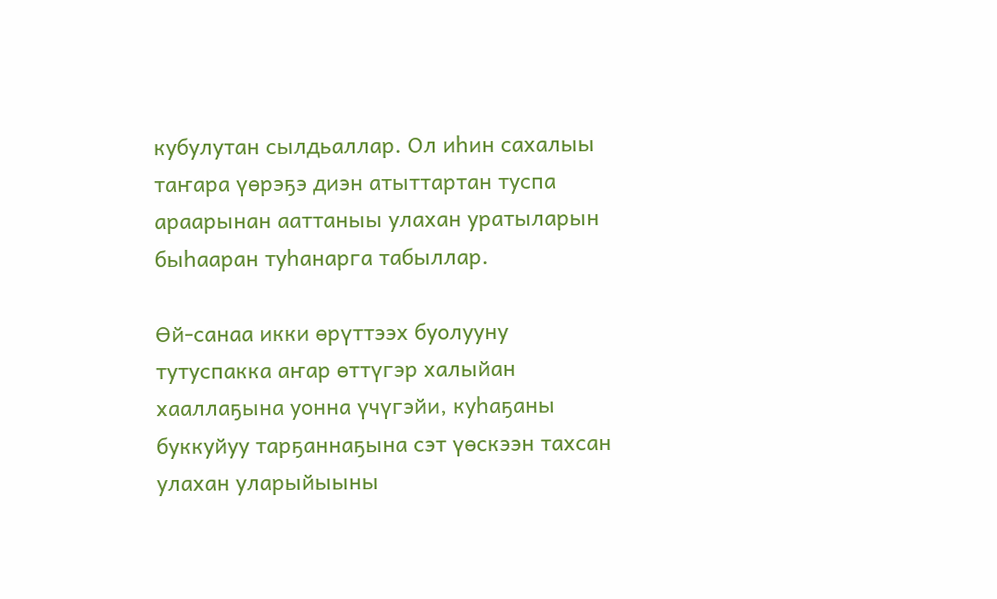кубулутан сылдьаллар. Ол иһин сахалыы таҥара үөрэҕэ диэн атыттартан туспа араарынан ааттаныы улахан уратыларын быһааран туһанарга табыллар.

Өй-санаа икки өрүттээх буолууну тутуспакка аҥар өттүгэр халыйан хааллаҕына уонна үчүгэйи, куһаҕаны буккуйуу тарҕаннаҕына сэт үөскээн тахсан улахан уларыйыыны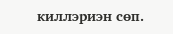киллэриэн сөп.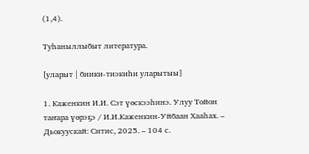(1,4).

Туһаныллыбыт литература.

[уларыт | биики-тиэкиһи уларытыы]

1. Каженкин И.И. Сэт үөскээһинэ. Улуу Тойон таҥара үөрэҕэ / И.И.Каженкин-Уйбаан Хааһах. – Дьокуускай: Ситис, 2025. – 104 с.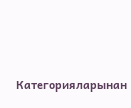Категорияларынан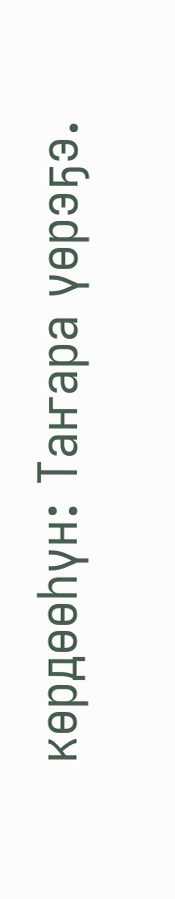көрдөөһүн: Таҥара үөрэҕэ.